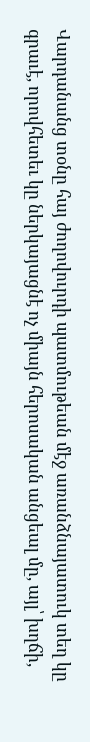Վարդանանց տօնը հայ ժողովուրդի պատմութեան մէջ առանձնայատուկ տեղ կը գրաւէ, որովհետեւ կը ներկայացնէ ոչ միայն հերոսական անցեալ մը, այլ՝ խղճի,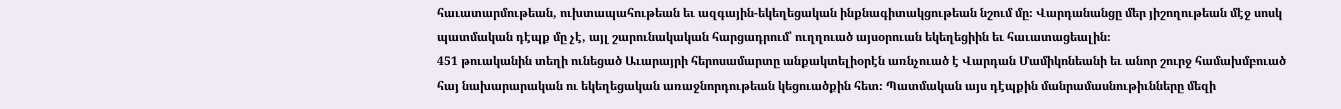հաւատարմութեան, ուխտապահութեան եւ ազգային-եկեղեցական ինքնագիտակցութեան նշում մը։ Վարդանանցը մեր յիշողութեան մէջ սոսկ պատմական դէպք մը չէ, այլ շարունակական հարցադրում՝ ուղղուած այսօրուան եկեղեցիին եւ հաւատացեալին։
451 թուականին տեղի ունեցած Աւարայրի հերոսամարտը անքակտելիօրէն առնչուած է Վարդան Մամիկոնեանի եւ անոր շուրջ համախմբուած հայ նախարարական ու եկեղեցական առաջնորդութեան կեցուածքին հետ։ Պատմական այս դէպքին մանրամասնութիւնները մեզի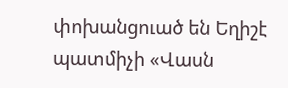փոխանցուած են Եղիշէ պատմիչի «Վասն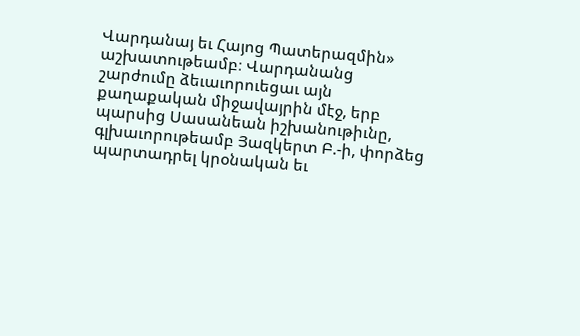Վարդանայ եւ Հայոց Պատերազմին» աշխատութեամբ։ Վարդանանց շարժումը ձեւաւորուեցաւ այն քաղաքական միջավայրին մէջ, երբ պարսից Սասանեան իշխանութիւնը, գլխաւորութեամբ Յազկերտ Բ.-ի, փորձեց պարտադրել կրօնական եւ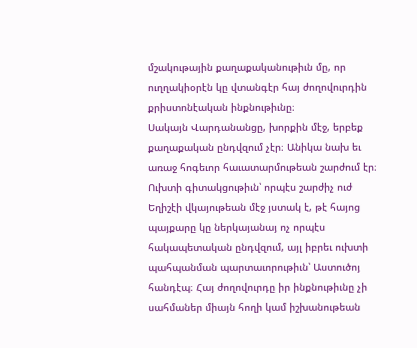մշակութային քաղաքականութիւն մը, որ ուղղակիօրէն կը վտանգէր հայ ժողովուրդին քրիստոնէական ինքնութիւնը։
Սակայն Վարդանանցը, խորքին մէջ, երբեք քաղաքական ընդվզում չէր։ Անիկա նախ եւ առաջ հոգեւոր հաւատարմութեան շարժում էր։
Ուխտի գիտակցութիւն՝ որպէս շարժիչ ուժ
Եղիշէի վկայութեան մէջ յստակ է, թէ հայոց պայքարը կը ներկայանայ ոչ որպէս հակապետական ընդվզում, այլ իբրեւ ուխտի պահպանման պարտաւորութիւն՝ Աստուծոյ հանդէպ։ Հայ ժողովուրդը իր ինքնութիւնը չի սահմաներ միայն հողի կամ իշխանութեան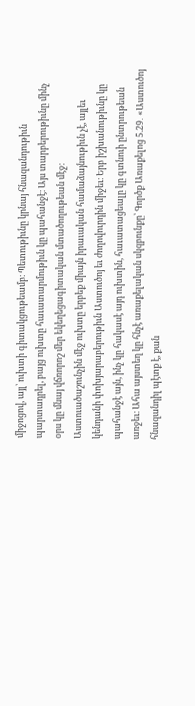միջոցով, այլ՝ ուխտի գիտակցութեամբ։ Պետութիւնը կրնայ հնազանդութիւն պարտադրել, բայց ուխտը հաւատարմութիւն կը պահանջէ։ Այս տարբերութիւնը մինչ օրս կը մնայ վճռորոշ մեր եկեղեցագիտական մտածողութեան մէջ։
Աստուածաշունչին մէջ ուխտը երբեք միայն իրաւական համաձայնութիւն չէ, այլեւ կենդանի փոխյարաբերութիւն Աստուծոյ եւ ժողովուրդին միջեւ։ Երբ իշխանութիւնը կը պահանջէ այն, ինչ կը հակասէ այդ ուխտին, հաւատացեալը կը գտնուի ընտրութեան առջեւ։ Ահա այստեղ կը հնչէ առաքելական սկզբունքը՝ Գործք Առաքելոց 5.29․ «Աստուծոյ հնազանդիլ պէտք է, քան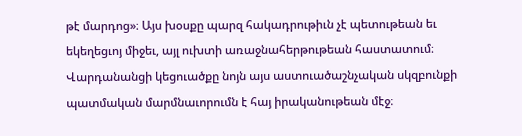թէ մարդոց»։ Այս խօսքը պարզ հակադրութիւն չէ պետութեան եւ եկեղեցւոյ միջեւ, այլ ուխտի առաջնահերթութեան հաստատում։ Վարդանանցի կեցուածքը նոյն այս աստուածաշնչական սկզբունքի պատմական մարմնաւորումն է հայ իրականութեան մէջ։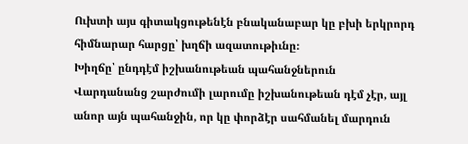Ուխտի այս գիտակցութենէն բնականաբար կը բխի երկրորդ հիմնարար հարցը՝ խղճի ազատութիւնը։
Խիղճը՝ ընդդէմ իշխանութեան պահանջներուն
Վարդանանց շարժումի լարումը իշխանութեան դէմ չէր, այլ անոր այն պահանջին, որ կը փորձէր սահմանել մարդուն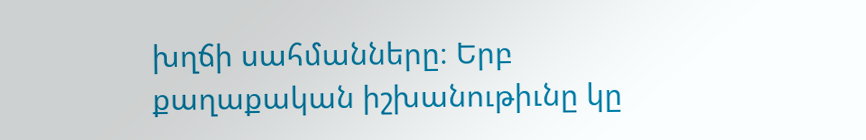խղճի սահմանները։ Երբ քաղաքական իշխանութիւնը կը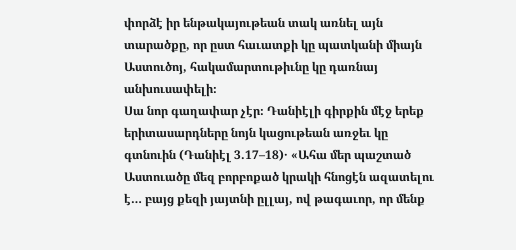փորձէ իր ենթակայութեան տակ առնել այն տարածքը, որ ըստ հաւատքի կը պատկանի միայն Աստուծոյ, հակամարտութիւնը կը դառնայ անխուսափելի։
Սա նոր գաղափար չէր։ Դանիէլի գիրքին մէջ երեք երիտասարդները նոյն կացութեան առջեւ կը գտնուին (Դանիէլ 3.17–18)․ «Ահա մեր պաշտած Աստուածը մեզ բորբոքած կրակի հնոցէն ազատելու է… բայց քեզի յայտնի ըլլայ, ով թագաւոր, որ մենք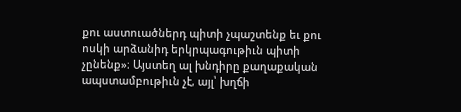քու աստուածներդ պիտի չպաշտենք եւ քու ոսկի արձանիդ երկրպագութիւն պիտի չընենք»։ Այստեղ ալ խնդիրը քաղաքական ապստամբութիւն չէ, այլ՝ խղճի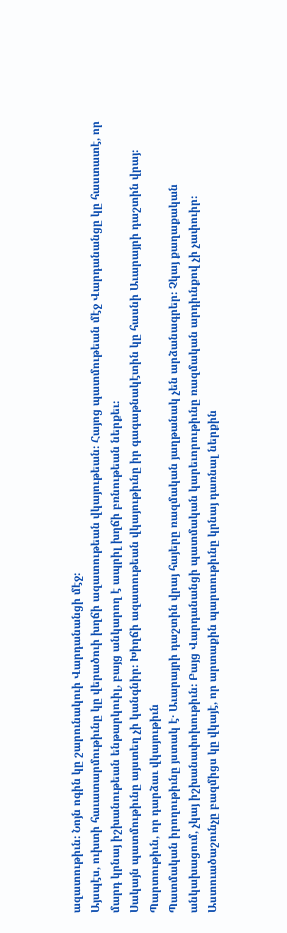ազատութիւն։ Նոյն ոգին կը շարունակուի Վարդանանցի մէջ։
Այսպէս, ուխտի հաւատարմութիւնը կը վերածուի խղճի ազատութեան վկայութեան։ Հայոց պատմութեան մէջ Վարդանանցը կը հաստատէ, որ մարդ կրնայ իշխանութեան ենթարկուիլ, բայց անկարող է ապրիլ խղճի բռնութեան ներքեւ։
Սակայն պատմութիւնը այստեղ չի կանգնիր։ Խիղճի ազատութեան վկայութիւնը իր գագաթնակէտին կը հասնի Աւարայրի դաշտին վրայ։
Պարտութիւն, որ դարձաւ վկայութիւն
Պատմական իրողութիւնը յստակ է․ Աւարայրի դաշտին վրայ հայերը ռազմական յաղթանակ չեն արձանագրեր։ Չկայ քաղաքական անկախացում, չկայ իշխանափոխութիւն։ Բայց Վարդանանցի պատմական կարեւորութիւնը ռազմական արդիւնքով չի չափուիր։
Աստուածաշունչը բազմիցս կը վկայէ, որ արտաքին պարտութիւնը կրնայ դառնալ ներքին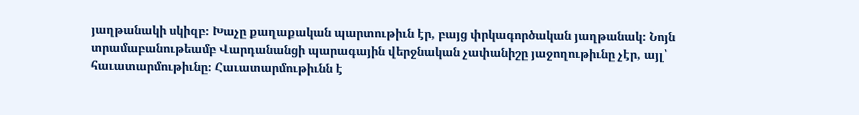յաղթանակի սկիզբ։ Խաչը քաղաքական պարտութիւն էր, բայց փրկագործական յաղթանակ։ Նոյն տրամաբանութեամբ Վարդանանցի պարագային վերջնական չափանիշը յաջողութիւնը չէր, այլ՝ հաւատարմութիւնը։ Հաւատարմութիւնն է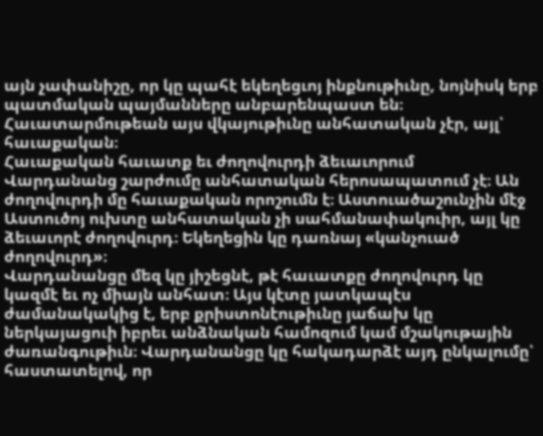այն չափանիշը, որ կը պահէ եկեղեցւոյ ինքնութիւնը, նոյնիսկ երբ պատմական պայմանները անբարենպաստ են։
Հաւատարմութեան այս վկայութիւնը անհատական չէր, այլ՝ հաւաքական։
Հաւաքական հաւատք եւ ժողովուրդի ձեւաւորում
Վարդանանց շարժումը անհատական հերոսապատում չէ։ Ան ժողովուրդի մը հաւաքական որոշումն է։ Աստուածաշունչին մէջ Աստուծոյ ուխտը անհատական չի սահմանափակուիր, այլ կը ձեւաւորէ ժողովուրդ։ Եկեղեցին կը դառնայ «կանչուած ժողովուրդ»։
Վարդանանցը մեզ կը յիշեցնէ, թէ հաւատքը ժողովուրդ կը կազմէ եւ ոչ միայն անհատ։ Այս կէտը յատկապէս ժամանակակից է, երբ քրիստոնէութիւնը յաճախ կը ներկայացուի իբրեւ անձնական համոզում կամ մշակութային ժառանգութիւն։ Վարդանանցը կը հակադարձէ այդ ընկալումը՝ հաստատելով, որ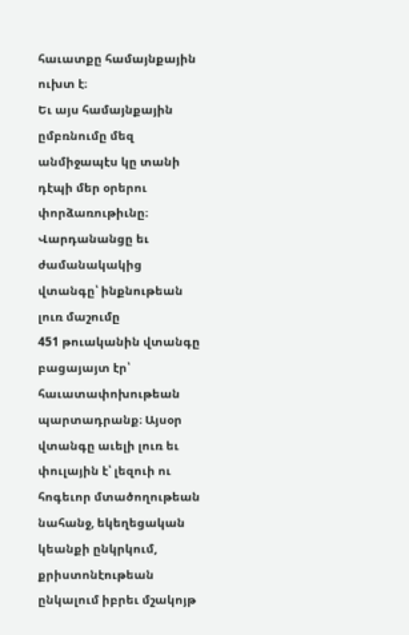հաւատքը համայնքային ուխտ է։
Եւ այս համայնքային ըմբռնումը մեզ անմիջապէս կը տանի դէպի մեր օրերու փորձառութիւնը։
Վարդանանցը եւ ժամանակակից վտանգը՝ ինքնութեան լուռ մաշումը
451 թուականին վտանգը բացայայտ էր՝ հաւատափոխութեան պարտադրանք։ Այսօր վտանգը աւելի լուռ եւ փուլային է՝ լեզուի ու հոգեւոր մտածողութեան նահանջ, եկեղեցական կեանքի ընկրկում, քրիստոնէութեան ընկալում իբրեւ մշակոյթ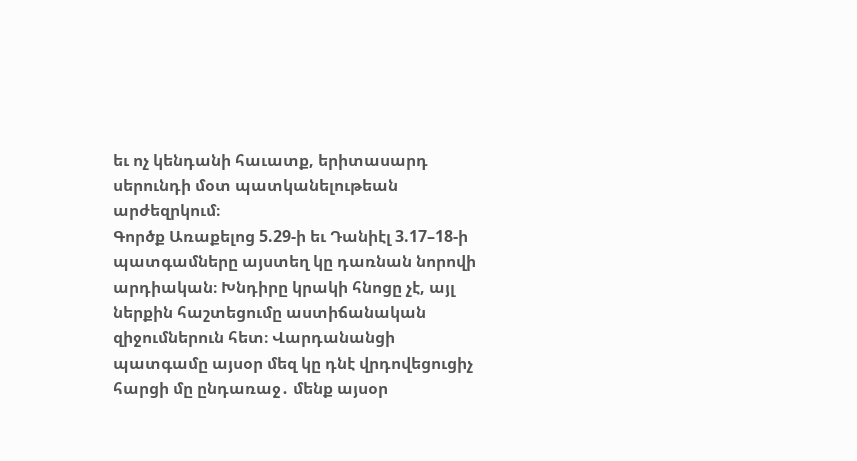եւ ոչ կենդանի հաւատք, երիտասարդ սերունդի մօտ պատկանելութեան արժեզրկում։
Գործք Առաքելոց 5.29-ի եւ Դանիէլ 3.17–18-ի պատգամները այստեղ կը դառնան նորովի արդիական։ Խնդիրը կրակի հնոցը չէ, այլ ներքին հաշտեցումը աստիճանական զիջումներուն հետ։ Վարդանանցի պատգամը այսօր մեզ կը դնէ վրդովեցուցիչ հարցի մը ընդառաջ․ մենք այսօր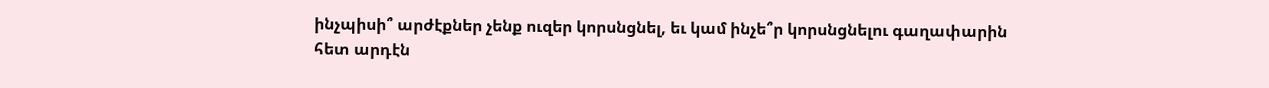ինչպիսի՞ արժէքներ չենք ուզեր կորսնցնել, եւ կամ ինչե՞ր կորսնցնելու գաղափարին հետ արդէն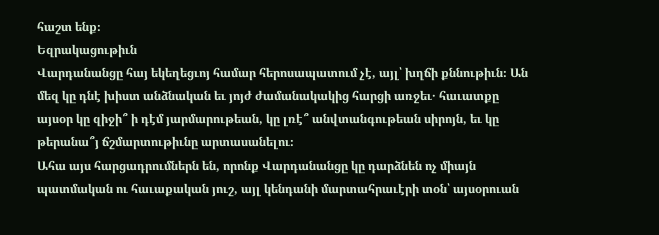հաշտ ենք։
Եզրակացութիւն
Վարդանանցը հայ եկեղեցւոյ համար հերոսապատում չէ, այլ՝ խղճի քննութիւն։ Ան մեզ կը դնէ խիստ անձնական եւ յոյժ ժամանակակից հարցի առջեւ․ հաւատքը այսօր կը զիջի՞ ի դէմ յարմարութեան, կը լռէ՞ անվտանգութեան սիրոյն, եւ կը թերանա՞յ ճշմարտութիւնը արտասանելու։
Ահա այս հարցադրումներն են, որոնք Վարդանանցը կը դարձնեն ոչ միայն պատմական ու հաւաքական յուշ, այլ կենդանի մարտահրաւէրի տօն՝ այսօրուան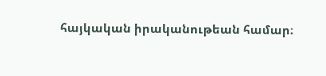հայկական իրականութեան համար։